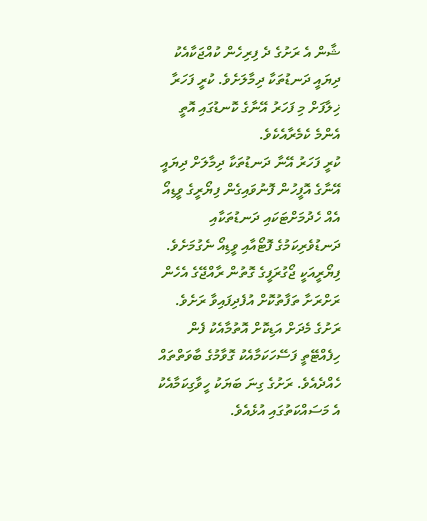ޝާން އެ ރަށުގެ ދެ ފިރިހެން ކުއްޖަކާއެކު ދިޔައީ ދަނޑުތަކާ ދިމާލަށެވެ. ކުރީ ފަހަރާ ޚިލާފަށް މި ފަހަރު އޭނާގެ ކޮނޑުގައި އޮތީ އެންމެ ކެމެރާއެކެވެ.
ކުރީ ފަހަރު އޭނާ ދަނޑުތަކާ ދިމާލަށް ދިޔައީ އޭނާގެ އޮފީހުން ފޮނުވައިގެން ފިޔޯރީގެ ވީޑިއޯ އެއް ހެދުމަށްޓަކައި ދަނޑުތަކާއި ދަނޑުވެރިކަމުގެ ފޮޓޯއާއި ވީޑިއޯ ނެގުމަށެވެ. ފިޔޯރީއަކީ ޖޯގުރަފީގެ ގޮތުން ރާއްޖޭގެ އެހެން ރަށްރަށާ ތަފާތުކޮށް އުފެދިފައިވާ ރަށެވެ. ރަށުގެ މެދަށް އަޑިކޮށް އޮތުމާއެކު ފެން ހިފެއްޓޭތީ ފަސޭހަކަމާއެކު ގޮވާމުގެ ބާވަތްތައް ހެއްދެއެވެ. ރަށުގެ ގިނަ ބަޔަކު ހީވާގިކަމާއެކު އެ މަސައްކަތުގައި އުޅެއެވެ.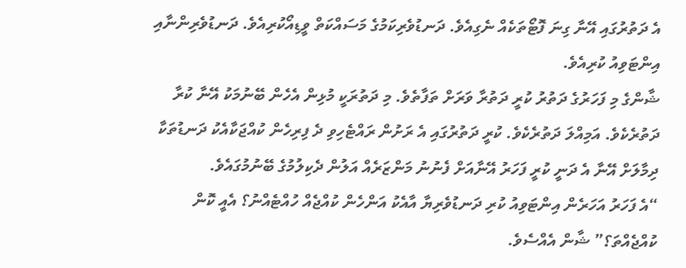އެ ދަތުރުގައި އޭނާ ގިނަ ފޮޓޯތަކެއް ނެގިއެވެ. ދަނޑުވެރިކަމުގެ މަސައްކަތް ވީޑިއޯކުރިއެވެ. ދަނޑުވެރިންނާއި އިންޓަވިއު ކުރިއެވެ.
ޝާންގެ މި ފަހަރުގެ ދަތުރު ކުރީ ދަތުރާ ވަރަށް ތަފާތެވެ. މި ދަތުރަކީ މުޅިން އެހެން ބޭނުމަކު އޭނާ ކުރާ ދަތުރެކެވެ. އަމިއްލަ ދަތުރެކެވެ. ކުރީ ދަތުރުގައި އެ ރަށުން ރައްޓެހިވި ދެ ފިރިހެން ކުއްޖަކާއެކު ދަނޑުތަކާ ދިމާލަށް އޭނާ އެ ދަނީ ކުރީ ފަހަރު އޭނާއަށް ފެނުނު މަންޒަރެއް އަލުން ދެކިލުމުގެ ބޭނުމުގައެވެ.
“އެ ފަހަރު އަހަރެން އިންޓަވިއު ކުރި ދަނޑުވެރިޔާ އާއެކު އަންހެން ކުއްޖެއް ހުއްޓެއްނު؟ އެއީ ކޮން ކުއްޖެއްތަ؟” ޝާން އެއްސެވެ.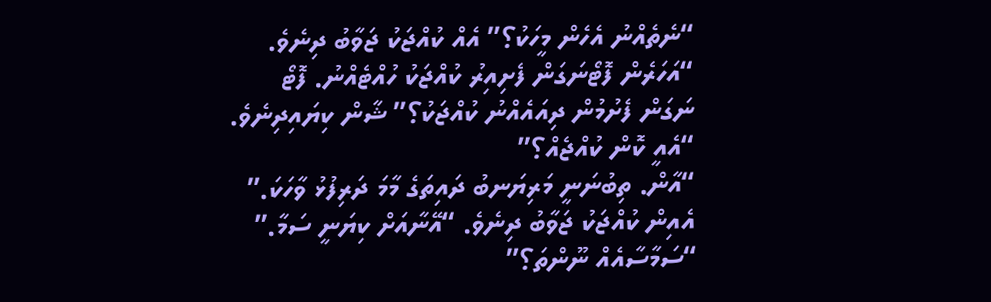“ނެތެއްނު އެހެން މީހަކު؟” އެއް ކުއްޖަކު ޖަވާބު ދިނެވެ.
“އަހަރެން ފޮޓޯނަގަން ފެށިއިރު ކުއްޖަކު ހުއްޓެއްނު. ފޮޓޯ ނަގަން ފެށުމުން ދިއައެއްނު ކުއްޖަކު؟” ޝާން ކިޔައިދިނެވެ. “އެއީ ކޮން ކުއްޖެއް؟”
“އާން. ތިބުނަނީ މަރިޔަނބު ދައިތަގެ މާމަ ދަރިފުޅު ވާހަކަ.” އެއިން ކުއްޖަކު ޖަވާބު ދިނެވެ. “އޭނާއަށް ކިޔަނީ ސަމާ.”
“ސަމާސާއެއް ނޫންތަ؟”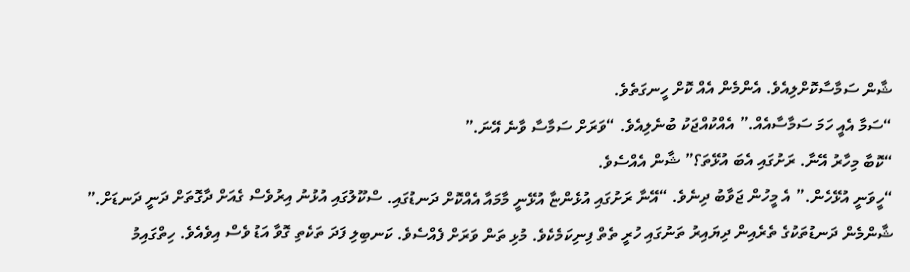ޝާން ސަމާސާކޮށްލިއެވެ. އެންމެން އެއް ކޮށް ހީނގަތެވެ.
“ސަމާ އެއީ ހަމަ ސަމާސާއެއް.” އެއްކުއްޖަކު ބުނެލިއެވެ. “ވަރަށް ސަމާސާ ވާނެ އޭނަ.”
“ކޮބާ މިހާރު އޭނާ. ރަށުގައި އެބަ އުޅޭތަ؟” ޝާން އެއްސެވެ.
“ހީވަނީ އުޅޭހެން.” އެ މީހުން ޖަވާބު ދިނެވެ. “އޭނާ ރަށުގައި އުޅެންޏާ އުޅޭނީ މާމައާ އެއްކޮށް ދަނޑުގައި. ސްކޫލުގައި އުޅުނު އިރުވެސް ގެއަށް ދާގޮތަށް ދަނީ ދަނޑަށް.”
ޝާންމެން ދަނޑުތަކުގެ ތެރެއިން ދިޔައިރު ތަނުގައި ހުރީ ތެތް ފިނިކަމެކެވެ. މުޅި ތަން ވަރަށް ފެއްސެވެ. ކަނބިލި ފަދަ ތަކެތި ގޮވާ އަޑު ވެސް އިވެއެވެ. ހިތްގައިމު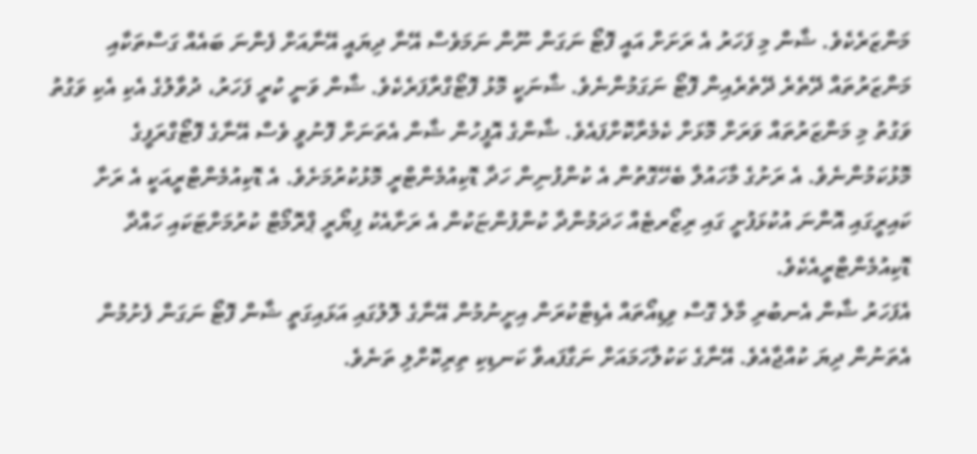މަންޒަރެކެވެ. ޝާން މި ފަހަރު އެ ރަށަށް އައީ ފޮޓޯ ނަގަން ނޫން ނަމަވެސް އޭނާ ދިޔައީ އޭނާއަށް ފެންނަ ބައެއް ގަސްތަކާއި މަންޒަރުތައް ދޭތެރެ ދޭތެރެއިން ފޮޓޯ ނަގަމުންނެވެ. ޝާނަކީ މޮޅު ފޮޓޯގްރާފަރެކެވެ. ޝާން ވަނީ ކުރީ ފަހަރު، ދުވާލުގެ އެކި އެކި ވަގުތު ވަގުތު މި މަންޒަރުތައް ވަރަށް މޮޅަށް ކެމެރާކޮށްފައެވެ. ޝާންގެ އޮފީހުން ޝާން އެތަނަށް ފޮނުވީ ވެސް އޭނާގެ ފޮޓޯގްރަފީގެ މޮޅުކަމުންނެވެ. އެ ރަށުގެ މާހައުލާ ބެހޭގޮތުން އެ ކުންފުނިން ހަދާ ޑޮކިއުމެންޓްރީ މޮޅުކުރުމަށެވެ. އެ ޑޮކިއުމެންޓްރީއަކީ އެ ރަށާ ކައިރީގައި އޮންނަ އުކުޅަފުށީ ގައި ރިޒޯރޓެއް ހަދަމުންދާ ކުންފުންޏަކުން އެ ރަށާއެކު ފިޔޯރީ ޕްރޮމޯޓް ކުރުމަށްޓަކައި ހައްދާ ޑޮކިއުމެންޓްރީއެކެވެ.
އެފަހަރު ޝާން އެނބުރި މާލެ ގޮސް ވިޑިއޯތައް އެޑިޓްކުރަން އިށީނުމުން އޭނާގެ ލޮލުގައި އަޅައިގަތީ ޝާން ފޮޓޯ ނަގަން ފެށުމުން އެތަނުން ދިޔަ ކުއްޖާއެވެ. އޭނާގެ ކަކުލާހަމައަށް ނަގާފައވާ ކަނޑިކި ތިރިކޮށްލި ތަނެވެ.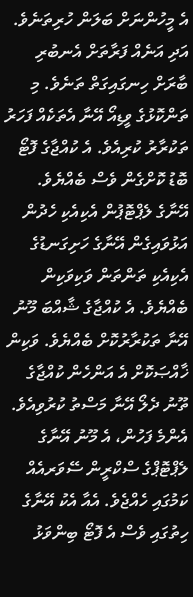އެ މީހުންނަށް ބަލަން ހުރިތަނެވެ. އަދި އަނެއް ފަރާތަށް އެނބުރި ބާރަށް ހިނގައިގަތް ތަނެވެ. މި ތަންކޮޅުގެ ވީޑިއޯ އޭނާ އެތަކެއް ފަހަރު ތަކުރާރު ކުރިއެވެ. އެ ކުއްޖާގެ ފޮޓޯ ބޮޑު ކޮށްގެން ވެސް ބެއްޔެވެ. އޭނާގެ ލެޕްޓޮޕުން އެކިއެކި ހެދުން އަޅުވައިގެން އޭނާގެ ހަށިގަނޑުގެ އެކިއެކި ތަންތަން ވަކިވަކިން ބެއްޔެވެ. އެ ކުއްޖާގެ ޝާއްބަ މޫނު އޭނާ ތަކުރާރުކޮށް ބެއްޔެވެ. ވަކިން ޚާއްޞަކޮށް އެ އަންހެން ކުއްޖާގެ ތޫނު ދެލޯ އޭނާ މަސްތު ކުރުވިއެވެ. އެންމެ ފަހުން، އެ މޫނު އޭނާގެ ލެޕްޓޮޕްގެ ސްކްރީން ސޭވަރއެއް ކަމުގައި ހެއްޖެވެ. އެއާ އެކު އޭނާގެ ހިތުގައި ވެސް އެ ފޮޓޯ ބިންވަޅު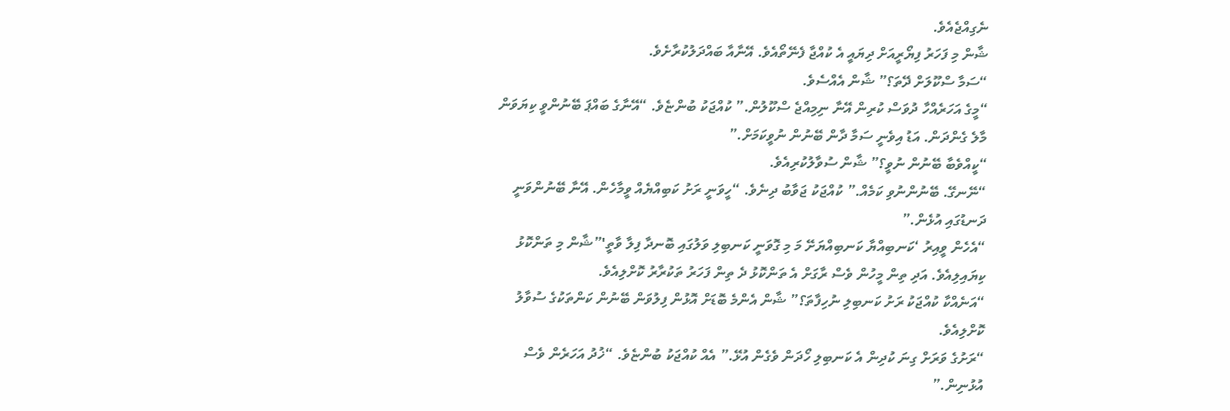ނެގިއްޖެއެވެ.
ޝާން މި ފަހަރު ފިޔޯރީއަށް ދިޔައީ އެ ކުއްޖާ ފެނޭތޯއެވެ. އޭނާއާ ބައްދަލުކުރާށެވެ.
“ސަމާ ސްކޫލަށް ދޭތަ؟” ޝާން އެއްސެވެ.
“މީގެ އަހަރެއްހާ ދުވަސް ކުރިން އޭނާ ނިމިއްޖެ ސްކޫލުން.” ކުއްޖަކު ބުންޏެވެ. “އޭނާގެ ބައްޕަ ބޭނުންވީ ކިޔަވަން މާލެ ގެންދަން. އަޑު އިވެނީ ސަމާ ދާން ބޭނުން ނުވީކަމަށް.”
“ކީއްވެބާ ބޭނުން ނުވީ؟” ޝާން ސުވާލުކުރިއެވެ.
“ނޭނގޭ. ބޭނުންނުވި ކަމެއް.” ކުއްޖަކު ޖަވާބު ދިނެވެ. “ހީވަނީ ރަށު ކަބިއްޔެއް ވީމާހެން. އޭނާ ބޭނުންވަނީ ދަނޑުގައި އުޅެން.”
“އެހެން ވީއިރު ‘ކަނބިއްޔާ ކަނބިއްޔަށޭ މަ މި ގޮވަނީ ކަނބިލި ވަލުގައި ބޮނދާ ފިލާ ވާތީ'”ޝާން މި ތަންކޮޅު ކިޔައިލިއެވެ. އަދި ތިން މީހުން ވެސް ރާގަށް އެ ތަންކޮޅު ދެ ތިން ފަހަރު ތަކުރާރު ކޮށްލިއެވެ.
“އަނެއްކާ ކުއްޖަކު ރަށު ކަނބިލި ނުހިފާތަ؟” ޝާން އެންމެ ބޮޑަށް އޮޅުން ފިލުވަން ބޭނުން ކަންތަކުގެ ސުވާލު ކޮށްލިއެވެ.
“ރަށުގެ ވަރަށް ގިނަ ކުދިން އެ ކަނބިލި ހޯދަން ވެގެން އުޅޭ.” އެއް ކުއްޖަކު ބުންޏެވެ. “ޚުދު އަހަރެން ވެސް އުޅުނިން.”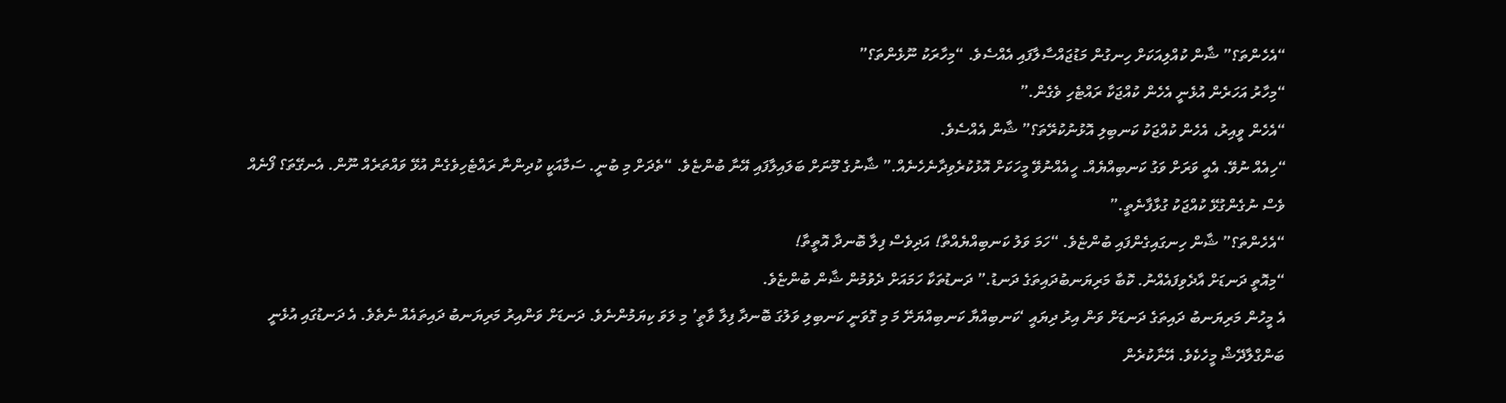“އެހެންތަ؟” ޝާން ކުއްލިއަކަށް ހިނގުން މަޑުޖައްސާލާފައި އެއްސެވެ. “މިހާރަކު ނޫޅެންތަ؟”
“މިހާރު އަހަރެން އުޅެނީ އެހެން ކުއްޖަކާ ރައްޓެހި ވެގެން.”
“އެހެން ވީއިރު، އެހެން ކުއްޖަކު ކަނބިލި އޮޅުނުކުރޭތަ؟” ޝާން އެއްސެވެ.
“ހިއެއް ނުވޭ. އެއީ ވަރަށް ވަގު ކަނބިއްޔެއް. ހީއެއްނުވޭ މީހަކަށް އޮޅުކުރެވިދާނެހެނެއް.” ޝާނުގެ މޫނަށް ބަލައިލާފައި އޭނާ ބުންޏެވެ. “ތެދަށް މި ބުނީ. ސަމާއަކީ ކުދިންނާ ރައްޓެހިވެގެން އުޅޭ ވައްތަރެއް ނޫން. އެނގޭތަ؟ ފޯނެއް ވެސް ނުގެންގުޅޭ ކުއްޖަކު ގުޅާފާނެތީ.”
“އެހެންތަ؟” ޝާން ހިނގައިގެންފައި ބުންޏެވެ. “ހަމަ ވަލު ކަނބިއްޔެއްތާ! އަދިވެސް ފިލާ ބޮނދާ އޮތީތާ!
“މިއޮތީ ދަނޑަށް އާދެވިފައެއްނު. ކޮބާ މަރިޔަނބުދައިތަގެ ދަނޑު.” ދަނޑުތަކާ ހަމައަށް ދެވުމުން ޝާން ބުންޏެވެ.
އެ މީހުން މަރިޔަނބު ދައިތަގެ ދަނޑަށް ވަން އިރު ދިޔައީ ‘ކަނބިއްޔާ ކަނބިއްޔަށޭ މަ މި ގޮވަނީ ކަނބިލި ވަލުގަ ބޮނދާ ފިލާ ވާތީ’ މި ލަވަ ކިޔަމުންނެވެ. ދަނޑަށް ވަންއިރު މަރިޔަނބު ދައިތައެއް ނެތެވެ. އެ ދަނޑުގައި އުޅެނީ ބަންގްލާދޭޝް މީހެކެވެ. އޭނާކުރެން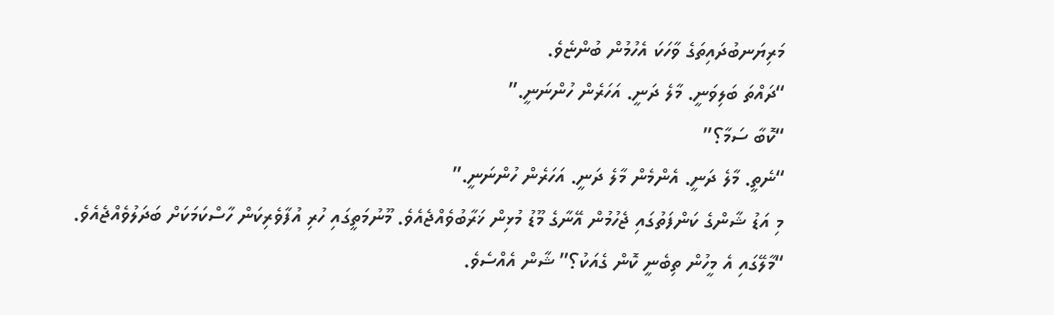މަރިޔަނބުދައިތަގެ ވާހަކަ އެހުމުން ބުންޏެވެ.
“ދައްތަ ބަލިވަނީ. މާލެ ދަނީ. އަހަރެން ހުންނަނީ.”
“ކޮބާ ސަމާ؟”
“ނެތީ. މާލެ ދަނީ. އެންމެން މާލެ ދަނީ. އަހަރެން ހުންނަނީ.”
މި އަޑު ޝާންގެ ކަންފަތުގައި ޖެހުމުން އޭނާގެ މޫޑު މުޅިން ޚަރާބުވެއްޖެއެވެ. މޫނުމަތީގައި ހުރި އުފާވެރިކަން ހާސްކަމަކަށް ބަދަލުވެއްޖެއެވެ.
“މާލޭގައި އެ މީހުން ތިބެނީ ކޮން ގެއަކު؟” ޝާން އެއްސެވެ.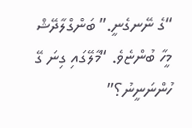“ގެ ނޭނގެނީ.” ބަންގްލާދޭޝް މީހާ ބުންޏެވެ. “މާލޭގައި ގިނަ ގޭ ހުންނަނީނު؟”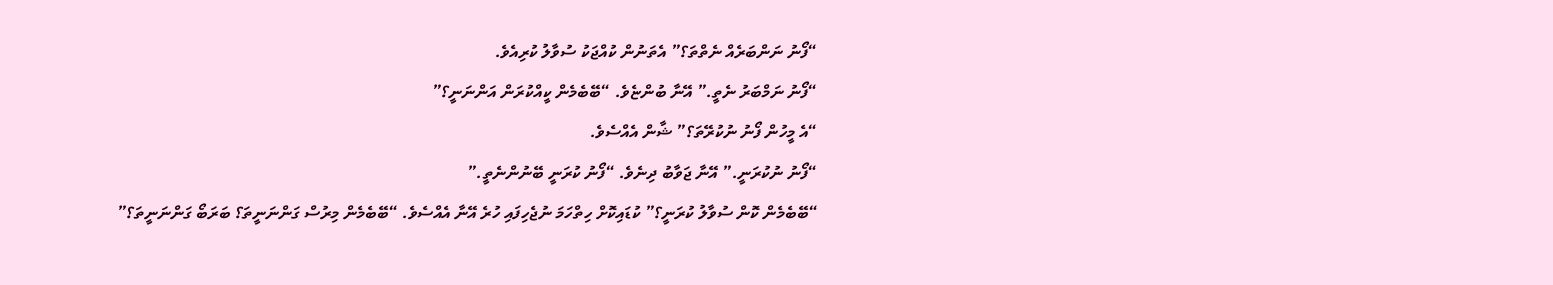“ފޯނު ނަންބަރެއް ނެތްތަ؟” އެތަނުން ކުއްޖަކު ސުވާލު ކުރިއެވެ.
“ފޯނު ނަމްބަރު ނެތީ.” އޭނާ ބުންޏެވެ. “ބޭބެމެން ކީއްކުރަން އަންނަނީ؟”
“އެ މީހުން ފޯނު ނުކުރޭތަ؟” ޝާން އެއްސެވެ.
“ފޯނު ނުކުރަނީ.” އޭނާ ޖަވާބު ދިނެވެ. “ފޯނު ކުރަނީ ބޭނުންނެތީ.”
“ބޭބެމެން ކޮން ސުވާލު ކުރަނީ؟” ކުޑައިކޮށް ހިތްހަމަ ނުޖެހިފައި ހުރެ އޭނާ އެއްސެވެ. “ބޭބެމެން މިރުސް ގަންނަނީތަ؟ ބަރަބޯ ގަންނަނީތަ؟”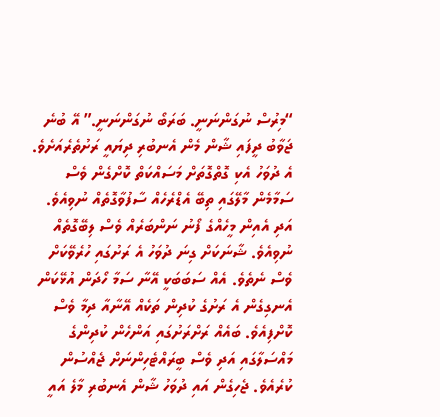“މިރުސް ނުގަންނަނީ. ބަރަބޯ ނުގަންނަނީ.” އޭ ބުނެ ޖަވާބު ދީފައި ޝާން މެން އެނބުރި ދިޔައީ ރަށުތެރެއަށެވެ.
އެ ދުވަހު އެކި ގޮތްގޮތަށް މަސައްކަތް ކޮށްގެން ވެސް ސަމާމެން މާލޭގައި ތިބޭ އެޑްރެހެއް ސާފުވާގޮތެއް ނުވިއެވެ. އަދި އެއިން މީހެއްގެ ފޯނު ނަންބަރެއް ވެސް ލިބޭގޮތެއް ނުވިއެވެ. ޝާނަކަށް ގިނަ ދުވަހު އެ ރަށުގައި ހުރެވޭކަށް ވެސް ނެތެވެ. އެއް ސަބަބަކީ އޭނާ ސަމާ ހޯދަން އުޅޭކަން އެނގިގެން އެ ރަށުގެ ކުދިން ތަކެއް އޭނާއާ ދިމާ ވެސް ކޮށްފިއެވެ. ބައެއް ރަށްރަށުގައި އަންހެން ކުދިންގެ މައްސަލާގައި އަދި ވެސް ބީރައްޓެހިންނަށް ޖެއްސުން ކުރެއެވެ. ޖެހިގެން އައި ދުވަހު ޝާން އެނބުރި މާލެ އައީ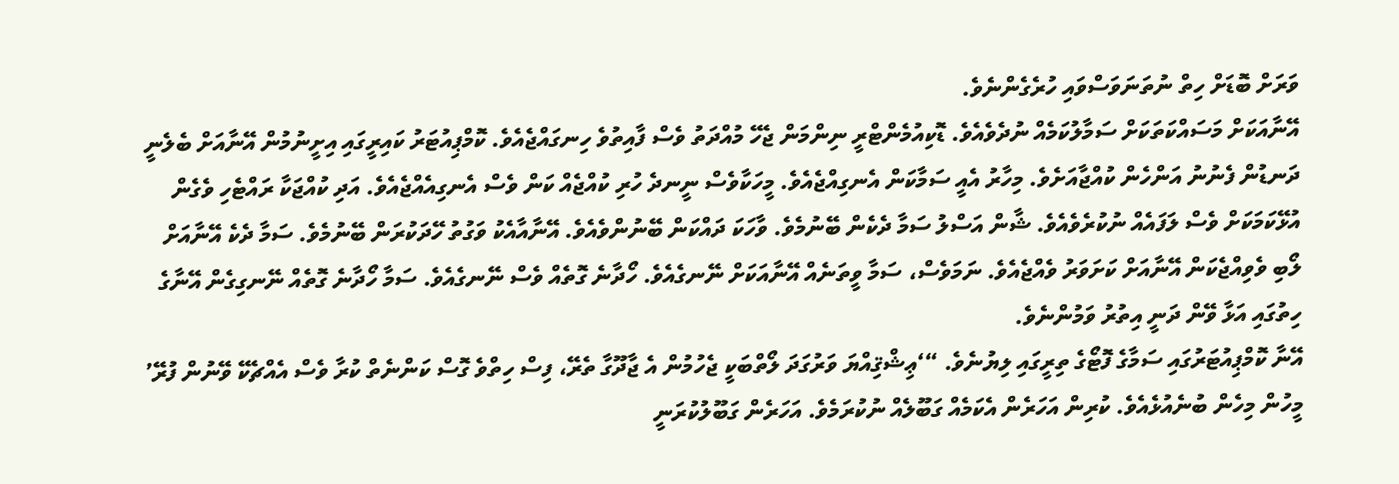ވަރަށް ބޮޑަށް ހިތް ނުތަނަވަސްވައި ހުރެގެންނެވެ.
އޭނާއަކަށް މަސައްކަތަކަށް ސަމާލުކަމެއް ނުދެވެއެވެ. ޑޮކިއުމެންޓްރީ ނިންމަން ޖެހޭ މުއްދަތު ވެސް ފާއިތުވެ ހިނގައްޖެއެވެ. ކޮމްޕިއުޓަރު ކައިރީގައި އިށީނުމުން އޭނާއަށް ބެލެނީ ދަނޑުން ފެނުނު އަންހެން ކުއްޖާއަށެވެ. މިހާރު އެއީ ސަމާކަން އެނގިއްޖެއެވެ. މީހަކާވެސް ނީނދެ ހުރި ކުއްޖެއް ކަން ވެސް އެނގިއެއްޖެއެވެ. އަދި ކުއްޖަކާ ރައްޓެހި ވެގެން އުޅޭކަމަކަށް ވެސް ލަފައެއް ނުކުރެވެއެވެ. ޝާން އަސްލު ސަމާ ދެކެން ބޭނުމެވެ. ވާހަކަ ދައްކަން ބޭނުންވެއެވެ. އޭނާއާއެކު ވަގުތު ހޭދަކުރަން ބޭނުމެވެ. ސަމާ ދެކެ އޭނާއަށް ލޯބި ވެވިއްޖެކަން އޭނާއަށް ކަށަވަރު ވެއްޖެއެވެ. ނަމަވެސް، ސަމާ ވީތަނެއް އޭނާއަކަށް ނޭނގެއެވެ. ހޯދާނެ ގޮތެއް ވެސް ނޭނގެއެވެ. ސަމާ ހޯދާނެ ގޮތެއް ނޭނގިގެން އޭނާގެ ހިތުގައި އަޅާ ވޭން ދަނީ އިތުރު ވަމުންނެވެ.
އޭނާ ކޮމްޕިއުޓަރުގައި ސަމާގެ ފޮޓޯގެ ތިރީގައި ލިޔުނެވެ. “‘ޢިޝްޤިއްޔަ ވަރުގަދަ ލޯތްބަކީ ޖެހުމުން އެ ޖާދޫގާ ތެރޭ، ފިސް ހިތްވެ ގޮސް ކަންނެތް ކުރާ ވެސް އެއްޗެކޭ ވޭނުން ފުރޭ’ މީހުން މިހެން ބުނެއުޅެއެވެ. ކުރިން އަހަރެން އެކަމެއް ގަބޫލެއް ނުކުރަމެވެ. އަހަރެން ގަބޫލުކުރަނީ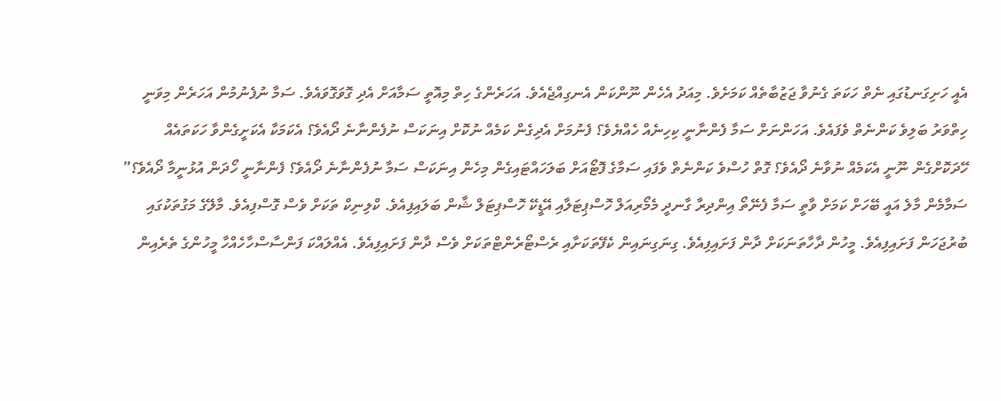އެއީ ހަށިގަނޑުގައި ނެތް ހަކަތަ ގެނުވާ ޖަޒުބާތެއް ކަމަށެވެ. މިއަދު އެހެން ނޫންކަން އެނގިއްޖެއެވެ. އަހަރެންގެ ހިތް މިއޮތީ ސަމާއަށް އެދި ގޮވަގޮވައެވެ. ސަމާ ނުފެނުމުން އަހަރެން މިވަނީ ހިތްވަރު ބަލިވެ ކަންނެތް ވެފައެވެ. އަހަންނަށް ސަމާ ފެންނާނީ ކިހިނެއް ހެއްޔެވެ؟ ފެނުމަށް އެދިގެން ކަމެއް ނުކޮށް އިނަކަސް ނުފެންނާނެ ދޯއެވެ؟ އެކަމަކާ އެކަށީގެންވާ ހަކަތައެއް ހޭދަކޮށްގެން ނޫނީ އެކަމެއް ނުވާނެ ދޯއެވެ؟ ގޮތް ހުސްވެ ކަންނެތް ވެފައި ސަމާގެ ފޮޓޯއަށް ބަލަހައްޓައިގެން މިހެން އިނަކަސް ސަމާ ނުފެންނާނެ ދޯއެވެ؟ ފެންނާނީ ހޯދަން އުޅުނީމާ ދޯއެވެ؟”
ސަމާމެން މާލެ އައީ ބޭހަށް ކަމަށް ވާތީ ސަމާ ފެނޭތޯ އިންދިރާ ގާނދީ މެމޯރިއަލް ހޮސްޕިޓަލާއި އޭޑީކޭ ހޮސްޕިޓަލް ޝާން ބަލައިފިއެވެ. ކްލިނިކް ތަކަށް ވެސް ގޮސްފިއެވެ. މާލޭގެ މަގުތަކުގައި ބުރުޖަހަން ފަށައިފިއެވެ. މީހުން ދާހާތަނަކަށް ދާން ފަށައިފިއެވެ. ގިނަގިނައިން ކެފޭތަކަށާއި ރެސްޓޯރެންޓްތަކަށް ވެސް ދާން ފަށައިފިއެވެ. އެއްލައްކަ ފަންސާސްހާހެއްހާ މީހުންގެ ތެރެއިން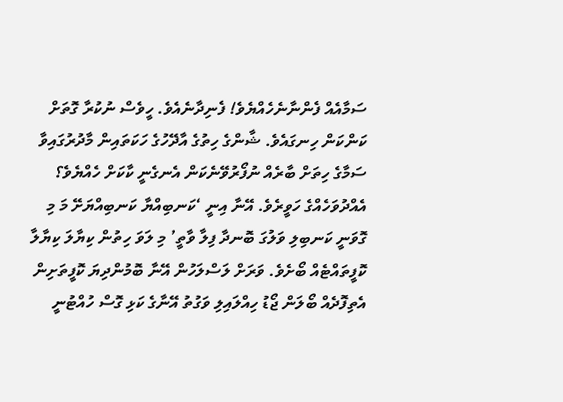ސަމާއެއް ފެންނާނެހެއްޔެވެ! ފެނިދާނެއެވެ. ހީވެސް ނުކުރާ ގޮތަށް ކަންކަން ހިނގައެވެ. ޝާންގެ ހިތުގެ އާދޭހުގެ ހަކަތައިން މާދުރުގައިވާ ސަމާގެ ހިތަށް ބާރެއް ނުފޯރުވޭނެކަން އެނގެނީ ކާކަށް ހެއްޔެވެ؟
އެއްދުވަހެއްގެ ހަވީރެވެ. އޭނާ އިނީ ‘ކަނބިއްޔާ ކަނބިއްޔަށޭ މަ މި ގޮވަނީ ކަނބިލި ވަލުގަ ބޮނދާ ފިލާ ވާތީ’ މި ލަވަ ހިތުން ކިޔާލަ ކިޔާލާ ކޮފީތައްޓެއް ބޯށެވެ. ވަރަށް ލަސްލަހުން އޭނާ ބޮމުންދިޔަ ކޮފީތަށިން އެތިފޮދެއް ބޯލަން ޖޯޑު ހިއްލައިލި ވަގުތު އޭނާގެ ކަޅި ގޮސް ހުއްޓުނީ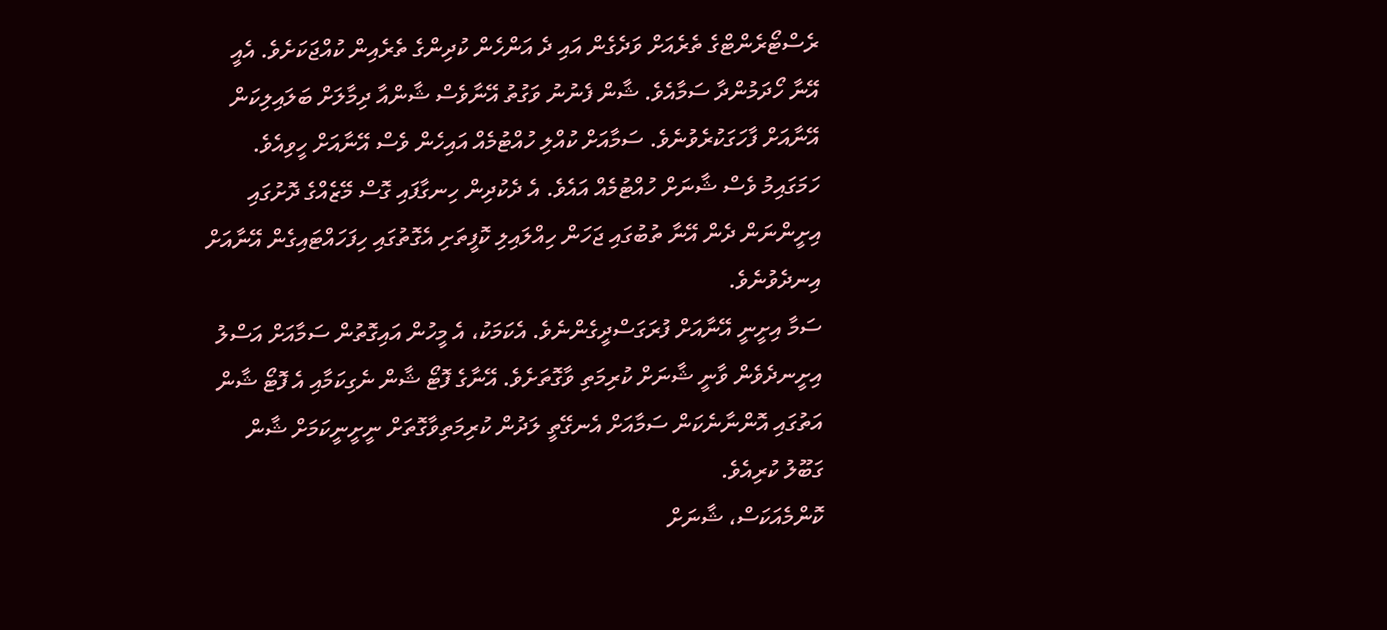ރެސްޓޯރެންޓްގެ ތެރެއަށް ވަދެގެން އައި ދެ އަންހެން ކުދިންގެ ތެރެއިން ކުއްޖަކަށެވެ. އެއީ އޭނާ ހޯދަމުންދާ ސަމާއެވެ. ޝާން ފެނުނު ވަގުތު އޭނާވެސް ޝާންއާ ދިމާލަށް ބަލައިލިކަން އޭނާއަށް ފާހަގަކުރެވުނެވެ. ސަމާއަށް ކުއްލި ހުއްޓުމެއް އައިހެން ވެސް އޭނާއަށް ހީވިއެވެ. ހަމަގައިމު ވެސް ޝާނަށް ހުއްޓުމެއް އައެވެ. އެ ދެކުދިން ހިނގާފައި ގޮސް މޭޒެއްގެ ދޮށުގައި އިށީންނަން ދެން އޭނާ ތުބުގައި ޖަހަން ހިއްލައިލި ކޮފީތަށި އެގޮތުގައި ހިފަހައްޓައިގެން އޭނާއަށް އިނދެވުނެވެ.
ސަމާ އިށީނީ އޭނާއަށް ފުރަގަސްދީގެންނެވެ. އެކަމަކު، އެ މީހުން އައިގޮތުން ސަމާއަށް އަސްލު އިށީނދެވެން ވާނީ ޝާނަށް ކުރިމަތި ވާގޮތަށެވެ. އޭނާގެ ފޮޓޯ ޝާން ނެގިކަމާއި އެ ފޮޓޯ ޝާން އަތުގައި އޮންނާނެކަން ސަމާއަށް އެނގޭތީ ލަދުން ކުރިމަތިވާގޮތަށް ނީށީނީކަމަށް ޝާން ގަބޫލު ކުރިއެވެ.
ކޮންމެއަކަސް، ޝާނަށް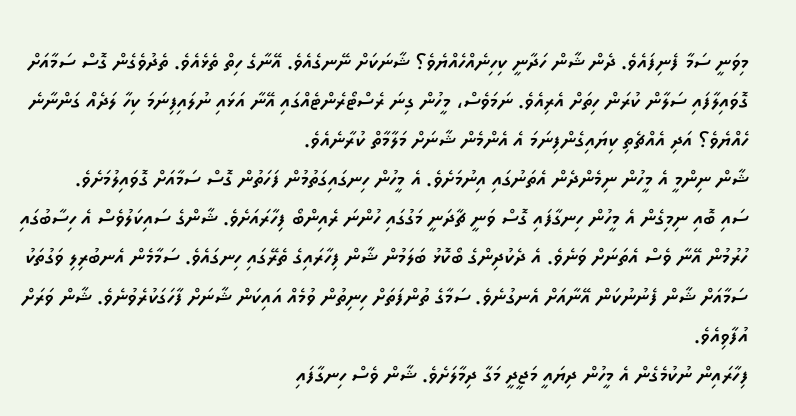މިވަނީ ސަމާ ފެނިފައެވެ. ދެން ޝާން ހަދާނީ ކިހިނެއްހެއްޔެވެ؟ ޝާނަކަށް ނޭނގެއެވެ. އޭނާގެ ހިތް ތެޅެއެވެ. ތެދުވެގެން ގޮސް ސަމާއަށް ގޮވައިލާފައި ސަލާން ކުރަން ހިތަށް އެރިއެވެ. ނަމަވެސް، މީހުން ގިނަ ރެސްޓޯރެންޓެއްގައި އޭނާ އަޅައި ނުލައިފިނަމަ ކިހާ ލަދެއް ގަންނާނެ ހެއްޔެވެ؟ އަދި އެއްޗެތި ކިޔައިގެންފިނަމަ އެ އެންމެން ޝާނަށް މަލާމާތް ކުރާނެއެވެ.
ޝާން ނިންމީ އެ މީހުން ނިމެންދެން އެތަނުގައި އިނުމަށެވެ. އެ މީހުން ހިނގައިގަތުމުން ފަހަތުން ގޮސް ސަމާއަށް ގޮވައިލުމަށެވެ.
ސައި ބޮއި ނިމިގެން އެ މީހުން ހިނގާފައި ގޮސް ވަނީ ޗާދަނީ މަގުގައި ހުންނަ ރެއިންބޯ ފިހާރައަށެވެ. ޝާންގެ ސައިކަލުވެސް އެ ހިސާބުގައި ހުރުމުން އޭނާ ވެސް އެތަނަށް ވަނެވެ. އެ ދެކުދިންގެ ބޯކޮޅު ބަލަމުން ޝާން ފިހާރައިގެ ތެރޭގައި ހިނގައެވެ. ސަމާމެން އެނބުރިލި ވަގުތަކު ސަމާއަށް ޝާން ފެނުނުކަން އޭނާއަށް އެނގުނެވެ. ސަމާގެ ތުންފަތަށް ހިނިތުން ވުމެއް އައިކަން ޝާނަށް ފާހަގަކުރެވުނެވެ. ޝާން ވަރަށް އުފާވިއެވެ.
ފިހާރައިން ނުކުމެގެން އެ މީހުން ދިޔައީ މަޖީދީ މަގާ ދިމާލަށެވެ. ޝާން ވެސް ހިނގާފައި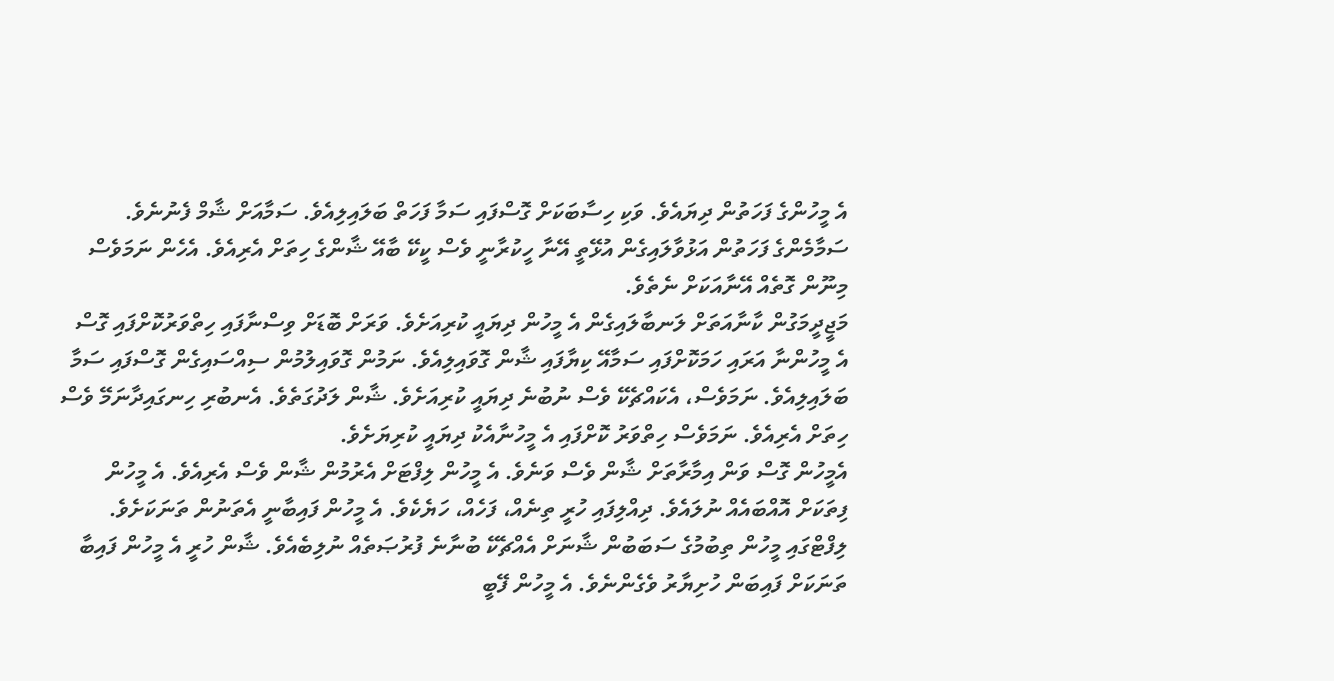އެ މީހުންގެ ފަހަތުން ދިޔައެވެ. ވަކި ހިސާބަކަށް ގޮސްފައި ސަމާ ފަހަތް ބަލައިލިއެވެ. ސަމާއަށް ޝާމް ފެނުނެވެ. ސަމާމެންގެ ފަހަތުން އަޅުވާލައިގެން އުޅޭތީ އޭނާ ހީކުރާނީ ވެސް ކީކޭ ބާއޭ ޝާންގެ ހިތަށް އެރިއެވެ. އެހެން ނަމަވެސް މިނޫން ގޮތެއް އޭނާއަކަށް ނެތެވެ.
މަޖީދީމަގުން ކާނާއަތަށް ލަނބާލައިގެން އެ މީހުން ދިޔައީ ކުރިއަށެވެ. ވަރަށް ބޮޑަށް ވިސްނާފައި ހިތްވަރުކޮށްފައި ގޮސް އެ މީހުންނާ އަރައި ހަމަކޮށްފައި ސަމާއޭ ކިޔާފައި ޝާން ގޮވައިލިއެވެ. ނަމުން ގޮވައިލުމުން ސިއްސައިގެން ގޮސްފައި ސަމާ ބަލައިލިއެވެ. ނަމަވެސް، އެކައްޗެކޭ ވެސް ނުބުނެ ދިޔައީ ކުރިއަށެވެ. ޝާން ލަދުގަތެވެ. އެނބުރި ހިނގައިދާނަމޭ ވެސް ހިތަށް އެރިއެވެ. ނަމަވެސް ހިތްވަރު ކޮށްފައި އެ މީހުނާއެކު ދިޔައީ ކުރިޔަށެވެ.
އެމީހުން ގޮސް ވަން އިމާރާތަށް ޝާން ވެސް ވަނެވެ. އެ މީހުން ލިފްޓަށް އެރުމުން ޝާން ވެސް އެރިއެވެ. އެ މީހުން ފިތަކަށް އޮއްބައެއް ނުލައެވެ. ދިއްލިފައި ހުރީ ތިނެއް، ފަހެއް، ހަޔެކެވެ. އެ މީހުން ފައިބާނީ އެތަނުން ތަނަކަށެވެ. ލިފްޓްގައި މީހުން ތިބުމުގެ ސަބަބުން ޝާނަށް އެއްޗެކޭ ބުނާނެ ފުރުޞަތެއް ނުލިބެއެވެ. ޝާން ހުރީ އެ މީހުން ފައިބާ ތަނަކަށް ފައިބަން ހުށިޔާރު ވެގެންނެވެ. އެ މީހުން ފޭބީ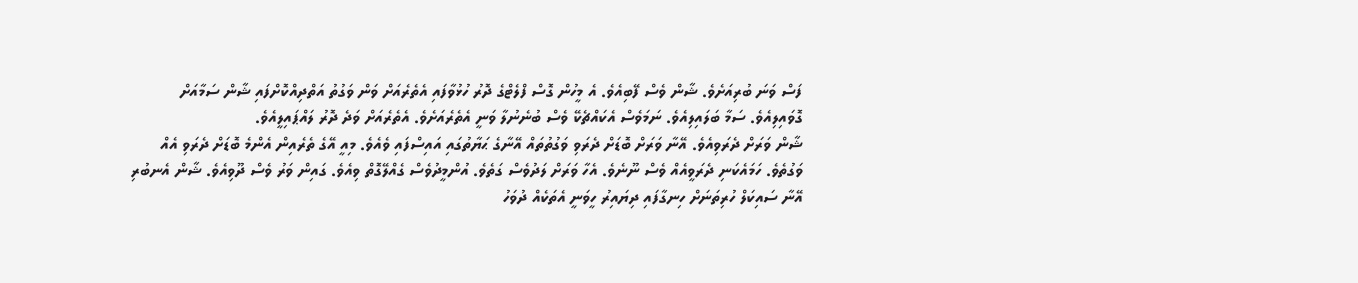ފަސް ވަނަ ބުރިއަށެވެ. ޝާން ވެސް ފޭބިއެވެ. އެ މީހުން ގޮސް ފްލެޓްގެ ދޮރު ހުޅުވާފައި އެތެރެއަށް ވަން ވަގުތު އަތްދިއްކޮށްފައި ޝާން ސަމާއަށް ގޮވައިލިއެވެ. ސަމާ ބަލައިލިއެވެ. ނަމަވެސް އެކައްޗެކޭ ވެސް ބުނެނުލާ ވަނީ އެތެރެއަށެވެ. އެތެރެއަށް ވަދެ ދޮރު ލައްޕައިލީއެވެ.
ޝާން ވަރަށް ދެރަވިއެވެ. އޭނާ ވަރަށް ބޮޑަށް ދެރަވި ވަގުތުތައް އޭނާގެ ޙަޔާތުގައި އައިސްފައި ވެއެވެ. މިއީ އޭގެ ތެރެއިން އެންމެ ބޮޑަށް ދެރަވި އެއް ވަގުތެވެ. ހަމައެކަނި ދެރަވީއެއް ވެސް ނޫނެވެ. އެހާ ވަރަށް ލަދުވެސް ގަތެވެ. އުންމީދުވެސް ގެއްލޭގޮތް ވިއެވެ. ގައިން ވަރު ވެސް ދޫވިއެވެ. ޝާން އެނބުރި އޭނާ ސައިކަލް ހުރިތަނަށް ހިނގާފައި ދިޔައިރު ހީވަނީ އެތަކެއް ދުވަހު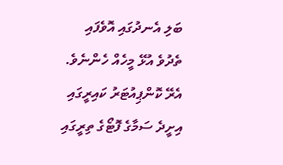ބަލި އެނދުގައި އޮވެފައި ތެދުވެ އުޅޭ މީހެއް ހެންނެވެ.
އެރޭ ކޮންޕިއުޓަރު ކައިރީގައި އިށީދެ ސަމާގެ ފޮޓޯގެ ތިރީގައި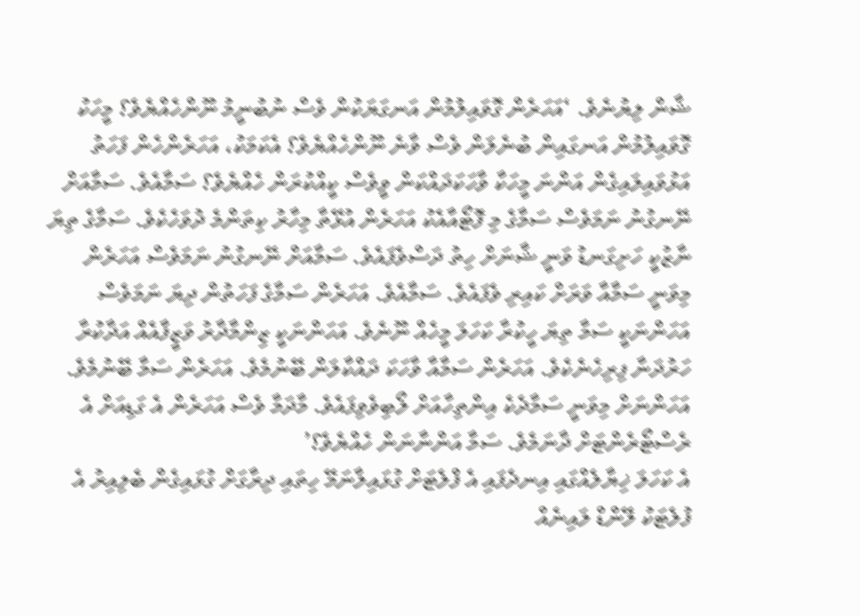ޝާން ލިޔުނެވެ. ‘އަހަރެން ގޮވައިލުމުން އަނގަޔަކުން ވެސް ނުބުނީމު ނޫންހެއްޔެވެ؟ މީހަކު ގޮވައިލުމުން އަނގައިން ބުނެލަން ވެސް ވާނެ ނޫންހެއްޔެވެ؟ އެކަމަކު، އަހަރެންހެން ފަހަތު އަޅުވައިލައިގެން އަންނަ މީހަކާ ވާހަކަދައްކަން ވީވެސް ކީއްކުރަން ހެއްޔެވެ؟ ސަމާއެވެ. ސަމާއަށް ނޭނގުނު ނަމަވެސް ސަމާގެ މި ފޮޓޯއާއެކު އަހަރެން އުޅޭތާ މިހާރު ކިތަންމެ ދުވަހެކެވެ. ސަމާގެ ތިޔަ ނާޒުކީ ހަށިގަނޑު ވަނީ ޝާނަށް ހިތު ދަސްވެފައެވެ. ސަމާއަށް ނޭނގުނު ނަމަވެސް އަހަރެން މިވަނީ ސަމާއާ ވަރަށް ކައިރި ވެފައެވެ. ސަމާއެވެ. އަހަރެން ސަމާގެ ފަހަތުން ދިޔަ ނަމަވެސް އަހަންނަކީ ސަމާ ތިޔަ ހީކުރާ ކަހަލަ މީހެއް ނޫނެވެ. އަހަންނަކީ ޒިންމާދާރު ވަޒީފާއެއް އަދާކުރާ ހަރުދަނާ ފިރިހެނެކެވެ. އަހަރެން ސަމާއާ ވާހަކަ ދައްކާލަން ބޭނުމެވެ. އަހަރެން ސަމާ ބޭނުމެވެ. އަހަންނަށް މިވަނީ ސަމާދެކެ އިންތިހާއަށް ލޯބިވެވިފައެވެ. މާދަމާ ވެސް އަހަރެން އެ ގަޑިއަށް އެ ރެސްޓޯރެންޓަށް ދާނަމެވެ. ސަމާ އަންނާނަން ހެއްޔެވެ؟’
އެ ކަހަލަ ޚިޔާލެއްގައި އިނދެފައި އެ ފްލެޓަށް ގުޅައިލާނަމޭ ހިތައި ދިރާގަށް ގުޅައިގެން ބެލިއިރު އެ ފުލެޓަކު ލޭންޑް ލައިނެއް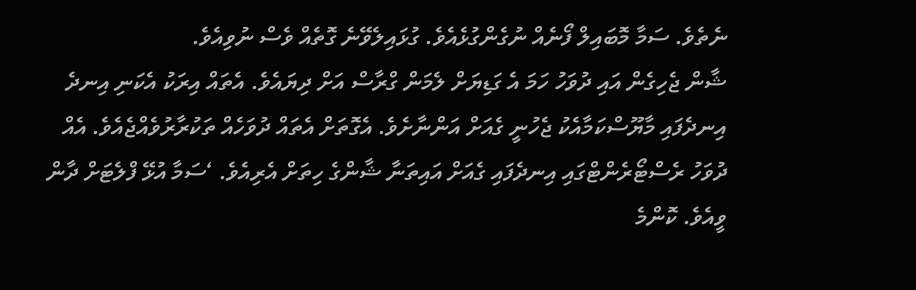ނެތެވެ. ސަމާ މޮބައިލް ފޯނެއް ނުގެންގުޅެއެވެ. ގުޅައިލެވޭނެ ގޮތެއް ވެސް ނުވިއެވެ.
ޝާން ޖެހިގެން އައި ދުވަހު ހަމަ އެ ގަޑިޔަށް ލެމަން ގްރާސް އަށް ދިޔައެވެ. އެތައް އިރަކު އެކަނި އިނދެ އިނދެފައި މާޔޫސްކަމާއެކު ޖެހުނީ ގެއަށް އަންނާށެވެ. އެގޮތަށް އެތައް ދުވަހެއް ތަކުރާރުވެއްޖެއެވެ. އެއް ދުވަހު ރެސްޓޯރެންޓްގައި އިނދެފައި ގެއަށް އައިތަނާ ޝާންގެ ހިތަށް އެރިއެވެ. ‘ސަމާ އުޅޭ ފްލެޓަށް ދާން ވީއެވެ. ކޮންމެ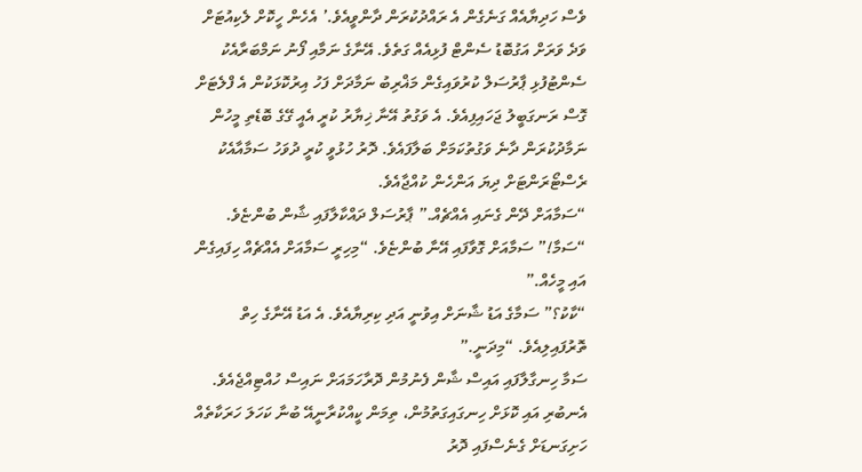ވެސް ހަދިޔާއެއް ގަނެގެން އެ ރައްދުކުރަން ދާންވީއެވެ.’ އެހެން ހީކޮށް ލެކިއުޓަށް ވަދެ ވަރަށް އަގުބޮޑު ސެންޓް ފުޅިއެއް ގަތެވެ. އޭނާގެ ނަމާއި ފޯނު ނަމްބަރާއެކު ސެންޓުފުޅި ޕާރުސަލް ކުރުވައިގެން މަޣްރިބު ނަމާދަށް ފަހު އިރުކޮޅަކުން އެ ފްލެޓަށް ގޮސް ރަނގަބީލު ޖަހައިފިއެވެ. އެ ވަގުތު އޭނާ ޚިޔާރު ކުރީ އެއީ ގޭގެ ބޮޑެތި މީހުން ނަމާދުކުރަން ދާނެ ވަގުތުކަމަށް ބަލާފައެވެ. ދޮރު ހުޅުވީ ކުރީ ދުވަހު ސަމާއާއެކު ރެސްޓޯރަންޓަށް ދިޔަ އަންހެން ކުއްޖާއެވެ.
“ސަމާއަށް ދޭން ގެނައި އެއްޗެއް.” ޕާރުސަލް ދައްކާލާފައި ޝާން ބުންޏެވެ.
“ސަމާ!” ސަމާއަށް ގޮވާފައި އޭނާ ބުންޏެވެ. “މިހިރީ ސަމާއަށް އެއްޗެއް ހިފައިގެން އައި މީހެއް.”
“ކާކު؟” ސަމާގެ އަޑު ޝާނަށް އިވުނީ އަދި ކިރިޔާއެވެ. އެ އަޑު އޭނާގެ ހިތް ތޮރުފައިލިއެވެ. “މިދަނީ.”
ސަމާ ހިނގާލާފައި އައިސް ޝާން ފެނުމުން ދޮރާހަމައަށް ނައިސް ހުއްޓިއްޖެއެވެ. އެނބުރި އައި ކޮޅަށް ހިނގައިގަތުމުން، ތިމަން ކީއްކުރާނީއޭ ބުނާ ކަހަލަ ހަރަކާތެއް ހަށިގަނޑަށް ގެނެސްފައި ދޮރު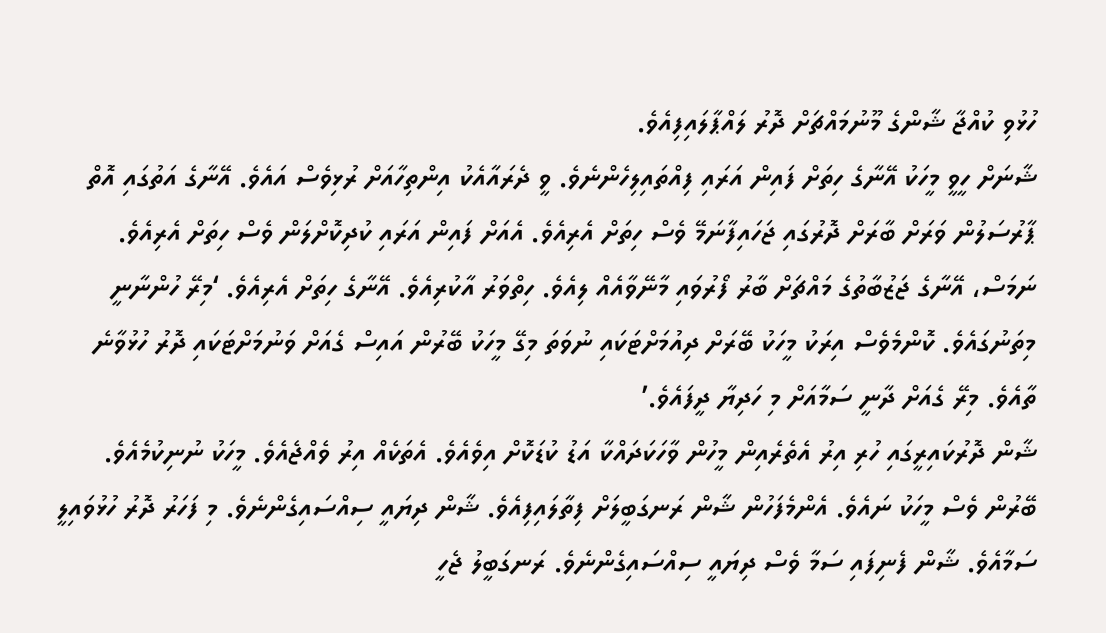ހުޅުވި ކުއްޖާ ޝާންގެ މޫނުމައްޗަށް ދޮރު ލައްޕާލައިފިއެވެ.
ޝާނަށް ހީވީ މީހަކު އޭނާގެ ހިތަށް ފައިން އަރައި ފިއްތައިލިހެންނެވެ. ވީ ދެރައާއެކު އިންތިހާއަށް ރުޅިވެސް އައެވެ. އޭނާގެ އަތުގައި އޮތް ޕާރުސަލުން ވަރަށް ބާރަށް ދޮރުގައި ޖަހައިފާނަމޭ ވެސް ހިތަށް އެރިއެވެ. އެއަށް ފައިން އަރައި ކުދިކޮށްލަން ވެސް ހިތަށް އެރިއެވެ. ނަމަސް، އޭނާގެ ޖަޒުބާތުގެ މައްޗަށް ބާރު ފޯރުވައި މާނޭވާއެއް ލިއެވެ. ހިތްވަރު އާކުރިއެވެ. އޭނާގެ ހިތަށް އެރިއެވެ. ‘މިރޭ ހުންނާނީ މިތަނުގައެވެ. ކޮންމެވެސް އިރަކު މީހަކު ބޭރަށް ދިއުމަށްޓަކައި ނުވަތަ މިގޭ މީހަކު ބޭރުން އައިސް ގެއަށް ވަނުމަށްޓަކައި ދޮރު ހުޅުވާނެ ތާއެވެ. މިރޭ ގެއަށް ދާނީ ސަމާއަށް މި ހަދިޔާ ދީފައެވެ.’
ޝާން ދޮރުކައިރީގައި ހުރި އިރު އެތެރެއިން މީހުން ވާހަކަދައްކާ އަޑު ކުޑަކޮށް އިވެއެވެ. އެތަކެއް އިރު ވެއްޖެއެވެ. މީހަކު ނުނިކުމެއެވެ. ބޭރުން ވެސް މީހަކު ނައެވެ. އެންމެފަހުން ޝާން ރަނގަބީލަށް ފިތާލައިފިއެވެ. ޝާން ދިޔައީ ސިއްސައިގެންނެވެ. މި ފަހަރު ދޮރު ހުޅުވައިލީ ސަމާއެވެ. ޝާން ފެނިފައި ސަމާ ވެސް ދިޔައީ ސިއްސައިގެންނެވެ. ރަނގަބީލު ޖެހީ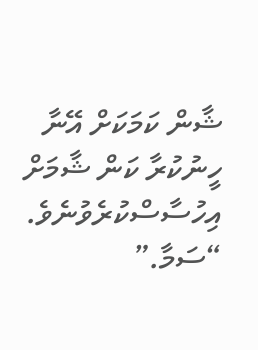ޝާން ކަމަކަށް އޭނާ ހީނުކުރާ ކަން ޝާމަށް އިހުސާސްކުރެވުނެވެ.
“ސަމާ.”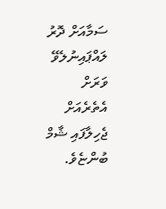ސަމާއަށް ދޮރު ލައްޕައިނުލެވޭ ވަރަށް އެތެރެއަށް ޖެހިލާފައި ޝާމް ބުންޏެވެ.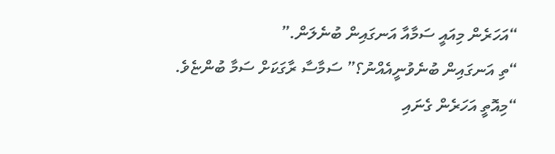“އަހަރެން މިއައީ ސަމާއާ އަނގައިން ބުނެލަން.”
“ތި އަނގައިން ބުނެވުނީއެއްނު؟” ސަމާސާ ރާގަކަށް ސަމާ ބުންޏެވެ.
“މިއޮތީ އަހަރެން ގެނައި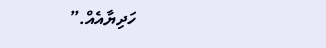ހަދިޔާއެއް.”